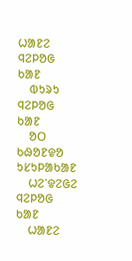ᱦᱟᱱᱮ ᱧᱮᱞᱚᱜ ᱠᱟᱱ
    ᱵᱩᱨᱩ ᱧᱮᱞᱚᱜ ᱠᱟᱱ
    ᱚᱛ ᱠᱷᱚᱱᱫᱚ ᱩᱥᱩᱞᱟᱠᱟᱱ
    ᱦᱮᱸᱫᱮᱜᱮ ᱧᱮᱞᱚᱜ ᱠᱟᱱ
    ᱦᱟᱱᱮ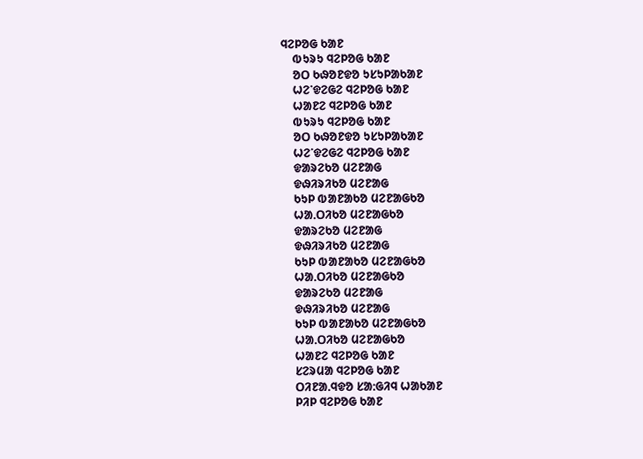ᱧᱮᱞᱚᱜ ᱠᱟᱱ
    ᱵᱩᱨᱩ ᱧᱮᱞᱚᱜ ᱠᱟᱱ
    ᱚᱛ ᱠᱷᱚᱱᱫᱚ ᱩᱥᱩᱞᱟᱠᱟᱱ
    ᱦᱮᱸᱫᱮᱜᱮ ᱧᱮᱞᱚᱜ ᱠᱟᱱ
    ᱦᱟᱱᱮ ᱧᱮᱞᱚᱜ ᱠᱟᱱ
    ᱵᱩᱨᱩ ᱧᱮᱞᱚᱜ ᱠᱟᱱ
    ᱚᱛ ᱠᱷᱚᱱᱫᱚ ᱩᱥᱩᱞᱟᱠᱟᱱ
    ᱦᱮᱸᱫᱮᱜᱮ ᱧᱮᱞᱚᱜ ᱠᱟᱱ
    ᱫᱟᱨᱮᱠᱚ ᱢᱮᱱᱟᱜ
    ᱫᱷᱤᱨᱤᱠᱚ ᱢᱮᱱᱟᱜ
    ᱠᱩᱞ ᱵᱟᱱᱟᱠᱚ ᱢᱮᱱᱟᱜᱠᱚ
    ᱦᱟᱹᱛᱤᱠᱚ ᱢᱮᱱᱟᱜᱠᱚ
    ᱫᱟᱨᱮᱠᱚ ᱢᱮᱱᱟᱜ
    ᱫᱷᱤᱨᱤᱠᱚ ᱢᱮᱱᱟᱜ
    ᱠᱩᱞ ᱵᱟᱱᱟᱠᱚ ᱢᱮᱱᱟᱜᱠᱚ
    ᱦᱟᱹᱛᱤᱠᱚ ᱢᱮᱱᱟᱜᱠᱚ
    ᱫᱟᱨᱮᱠᱚ ᱢᱮᱱᱟᱜ
    ᱫᱷᱤᱨᱤᱠᱚ ᱢᱮᱱᱟᱜ
    ᱠᱩᱞ ᱵᱟᱱᱟᱠᱚ ᱢᱮᱱᱟᱜᱠᱚ
    ᱦᱟᱹᱛᱤᱠᱚ ᱢᱮᱱᱟᱜᱠᱚ
    ᱦᱟᱱᱮ ᱧᱮᱞᱚᱜ ᱠᱟᱱ
    ᱥᱮᱨᱢᱟ ᱧᱮᱞᱚᱜ ᱠᱟᱱ
    ᱛᱤᱱᱟᱹᱧᱫᱚ ᱥᱟᱺᱜᱤᱧ ᱦᱟᱠᱟᱱ
    ᱞᱤᱞ ᱧᱮᱞᱚᱜ ᱠᱟᱱ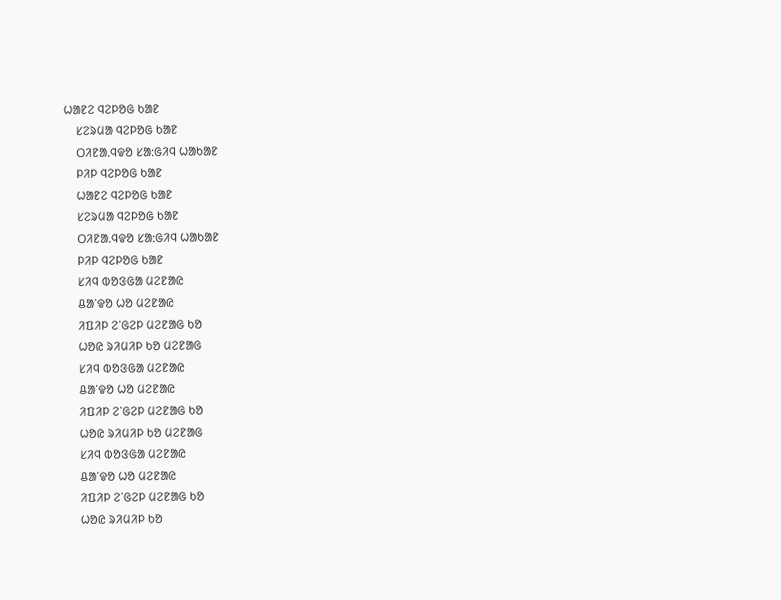ᱦᱟᱱᱮ ᱧᱮᱞᱚᱜ ᱠᱟᱱ
    ᱥᱮᱨᱢᱟ ᱧᱮᱞᱚᱜ ᱠᱟᱱ
    ᱛᱤᱱᱟᱹᱧᱫᱚ ᱥᱟᱺᱜᱤᱧ ᱦᱟᱠᱟᱱ
    ᱞᱤᱞ ᱧᱮᱞᱚᱜ ᱠᱟᱱ
    ᱦᱟᱱᱮ ᱧᱮᱞᱚᱜ ᱠᱟᱱ
    ᱥᱮᱨᱢᱟ ᱧᱮᱞᱚᱜ ᱠᱟᱱ
    ᱛᱤᱱᱟᱹᱧᱫᱚ ᱥᱟᱺᱜᱤᱧ ᱦᱟᱠᱟᱱ
    ᱞᱤᱞ ᱧᱮᱞᱚᱜ ᱠᱟᱱ
    ᱥᱤᱧ ᱵᱚᱝᱜᱟ ᱢᱮᱱᱟᱭ
    ᱪᱟᱸᱫᱚ ᱦᱚ ᱢᱮᱱᱟᱭ
    ᱤᱯᱤᱞ ᱮᱸᱜᱮᱞ ᱢᱮᱱᱟᱜ ᱠᱚ
    ᱦᱚᱭ ᱨᱤᱢᱤᱞ ᱠᱚ ᱢᱮᱱᱟᱜ
    ᱥᱤᱧ ᱵᱚᱝᱜᱟ ᱢᱮᱱᱟᱭ
    ᱪᱟᱸᱫᱚ ᱦᱚ ᱢᱮᱱᱟᱭ
    ᱤᱯᱤᱞ ᱮᱸᱜᱮᱞ ᱢᱮᱱᱟᱜ ᱠᱚ
    ᱦᱚᱭ ᱨᱤᱢᱤᱞ ᱠᱚ ᱢᱮᱱᱟᱜ
    ᱥᱤᱧ ᱵᱚᱝᱜᱟ ᱢᱮᱱᱟᱭ
    ᱪᱟᱸᱫᱚ ᱦᱚ ᱢᱮᱱᱟᱭ
    ᱤᱯᱤᱞ ᱮᱸᱜᱮᱞ ᱢᱮᱱᱟᱜ ᱠᱚ
    ᱦᱚᱭ ᱨᱤᱢᱤᱞ ᱠᱚ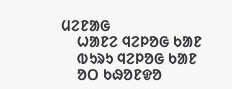ᱢᱮᱱᱟᱜ
    ᱦᱟᱱᱮ ᱧᱮᱞᱚᱜ ᱠᱟᱱ
    ᱵᱩᱨᱩ ᱧᱮᱞᱚᱜ ᱠᱟᱱ
    ᱚᱛ ᱠᱷᱚᱱᱫᱚ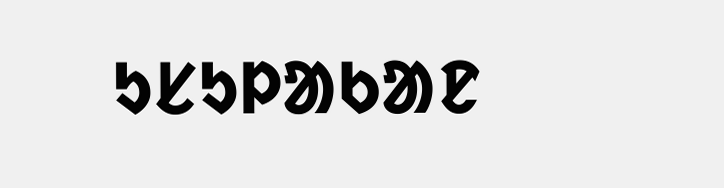ᱩᱥᱩᱞᱟᱠᱟᱱ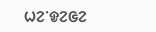ᱦᱮᱸᱫᱮᱜᱮ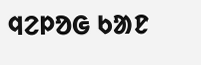ᱧᱮᱞᱚᱜ ᱠᱟᱱ